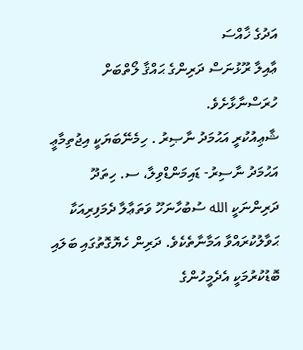އަދުގެ ޚާއްސަ
ޢާއިލާ ރޫޅުނަސް ދަރިންގެ ޙައްޤާ ލޯތްބަށް ހުރަސްނާޅާށެވެ.
ޝާޢިއުކުރީ އަޙުމަދު ނާޞިރު . ހިމެނޭބަޔަކީ އިޖުތިމާޢީ
އަޙުމަދު ނާސިރު- ޑައިމަންޑްވިލާ، ސ. ހިތަދޫ
ދަރިންނަކީ الله ސުބުހާނަހޫ ވަތަޢާލާ ދެމަފިރިއަކާ ޙަވާލުކުރައްވާ އަމާނާތެކެވެ. ދަރިން ހެޔޮގޮތުގައި ބަލައި ބޮޑުކުރުމަކީ އެދެމީހުންގެ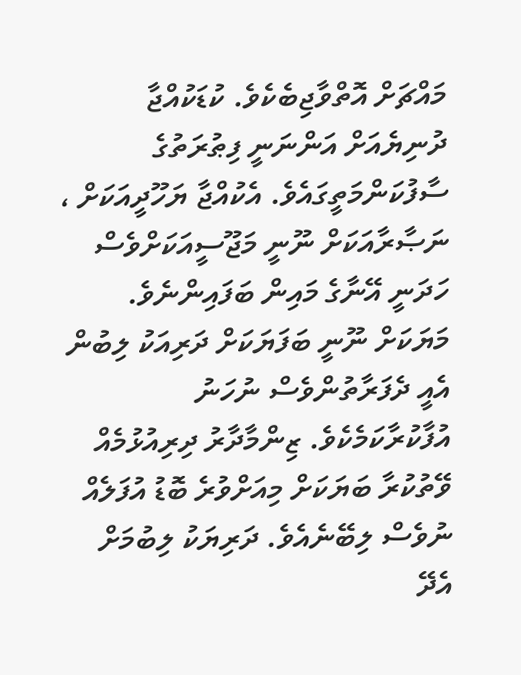މައްޗަށް އޮތްވާޖިބެކެވެ. ކުޑަކުއްޖާ ދުނިޔެއަށް އަންނަނީ ފިޠުރަތުގެ ސާފުކަންމަތީގައެވެ. އެކުއްޖާ ޔަހޫދީއަކަށް ، ނަޞާރާއަކަށް ނޫނީ މަޖޫސީއަކަށްވެސް ހަދަނީ އޭނާގެ މައިން ބަފައިންނެވެ.
މަޔަކަށް ނޫނީ ބަފަޔަކަށް ދަރިއަކު ލިބުން އެއީ ދެފަރާތުންވެސް ނުހަނު އުފާކުރާކަމެކެވެ. ޒިންމާދާރު ދިރިއުޅުމެއް ވޭތުކުރާ ބަޔަކަށް މިއަށްވުރެ ބޮޑު އުފަލެއް ނުވެސް ލިބޭނެއެވެ. ދަރިޔަކު ލިބުމަށް އެދޭ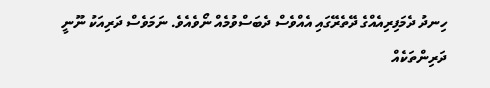ހިނދު ދެމަފިރިއެއްގެ ދޭތެރޭގައި އެއްވެސް ދެބަސްވުމެއް ނޯވެއެވެ. ނަމަވެސް ދަރިއަކު ނޫނީ ދަރިންތަކެއް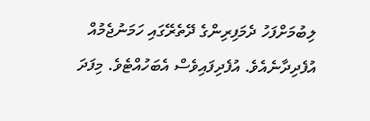ލިބުމަށްފަހު ދެމަފިރިންގެ ދޭތެރޭގައި ހަމަނުޖެމުއް އުފެދިދާނެއެވެ. އުފެދިފައިވެސް އެބަހުއްޓެވެ. މިފަދަ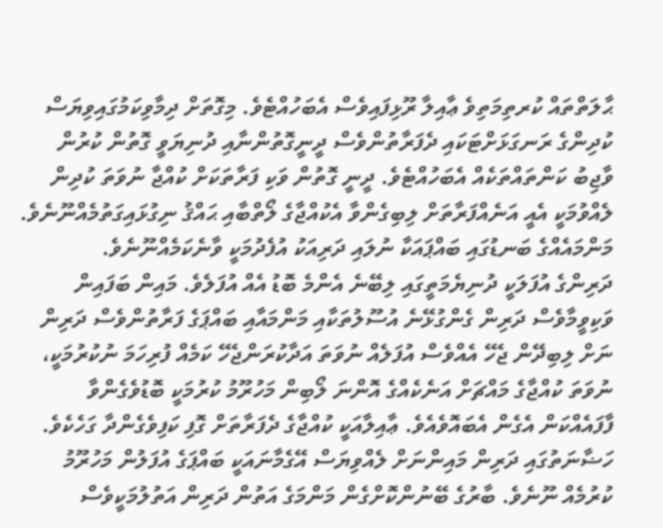ޙާލަތްތައް ކުރތިމަތިވެ ޢާއިލާ ރޫޅިފައިވެސް އެބަހުއްޓެވެ. މިގޮތަށް ދިމާވިކަމުގައިވިޔަސް ކުދިންގެ ރަނގަޅަށްޓަކައި ދެފަރާތުންވެސް ދީނީގޮތުންނާއި ދުނިޔަވީ ގޮތުން ކުރުން ވާޖިބު ކަންތައްތަކެއް އެބަހުއްޓެވެ. ދީނީ ގޮތުން ވަކި ފަރާތަކަށް ކުއްޖާ ނުވަތަ ކުދިން ލެއްވުމަކީ އެއީ އަނެއްފަރާތަށް ލިބިގެންވާ އެކުއްޖާގެ ލޯތްބާއި ޙައްޤު ނިގުޅައިގަތުމެއްނޫނެވެ. މަންމައެއްގެ ބަނޑުގައި ބައްޕައަކާ ނުލައި ދަރިއަކު އުފެދުމަކީ ވާނެކަމެއްނޫނެވެ.
ދަރިންގެ އުފަލަކީ ދުނިޔެމަތީގައި ލިބޭނެ އެންމެ ބޮޑު އެއް އުފަލެވެ. މައިން ބަފައިން ވަކިވީމާވެސް ދަރިން ގެންގުޅޭނެ އުސޫލުތަކާއި މަންމައާއި ބައްޕަގެ ފަރާތުންވެސް ދަރިން ނަށް ލިބިދޭން ޖެހޭ އެއްވެސް އުފަލެއް ނުވަތަ އަދާކުރަންޖެހޭ ކަމެއް ފުރިހަމަ ނުކުރުމަކީ، ނުވަތަ ކުއްޖާގެ މައްޗަށް އަނެކެއްގެ އޮންނަ ލޯބިން މަހުރޫމު ކުރުމަކީ ބޮޑުވެގެންވާ ފާފައެއްކަން އެގެން އެބައޮވެއެވެ. ޢާއިލާއަކީ ކުއްޖާގެ ދެފަރާތަށް ގޮފި ކަފިވެގެންދާ ގަހެކެވެ. ހަޟާނަތުގައި ދަރިން މައިންނަށް ލެއްވިޔަސް އޭގެމާނައަކީ ބައްޕަގެ އުފަލުން މަހުރޫމު ކުރުމެއް ނޫނެވެ. ބާރުގެ ބޭނުންކޮށްގެން މަންމަގެ އަތުން ދަރިން އަތުލުމަކީވެސް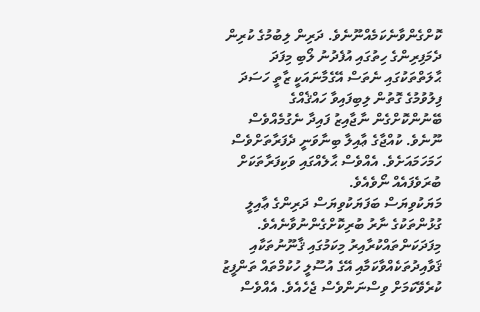ކޮށްގެންވާނެކަމެއްނޫނެވެ. ދަރިން ލިބުމުގެ ކުރިން ދެމަފިރިންގެ ހިތުގައި އުފެދުނު ލޯބި މިފަދަ ޙާލަތްތަކުގައި ނެތަސް އޭގެމާނައަކީ ޒާތީ ހަސަދަ ފިލުވުމުގެ ގޮތުން ލިބިފައިވާ ހައްޤެއްގެ ބޭނުންކޮށްގެން ނާޖާއިޒު ފައިދާ ނެގުމެއްވެސް ނޫނެވެ. ކުއްޖާގެ ޢާއިލާ ބިނާވަނީ ދެފަރާތަށްވެސް ހަމަހަމައަށެވެ. އެއްވެސް ޙާލެއްގައި ވަކިފަރާތަކަށް ބުރަވެފައެއް ނޯވެއެވެ.
މަޔަކުވިޔަސް ބަފަޔަކުވިޔަސް ދަރިންގެ ޢާއިލީ ގުޅުންތަކުގެ ނާރު ބުރިކޮށްގެންނުވާނެއެވެ. މިފަދަކަންތައްކުރާއިރު މިކަމުގައި ޤާނޫނުތަކާއި ޤަވާއިދުތަކެއްވާކަމާއި އޭގެ އުސޫލީ ހުކުމްތައް ތަންފީޒު ކުރެވޭކަމަށް ވިސްނަންވެސް ޖެހެއެވެ. އެއްވެސް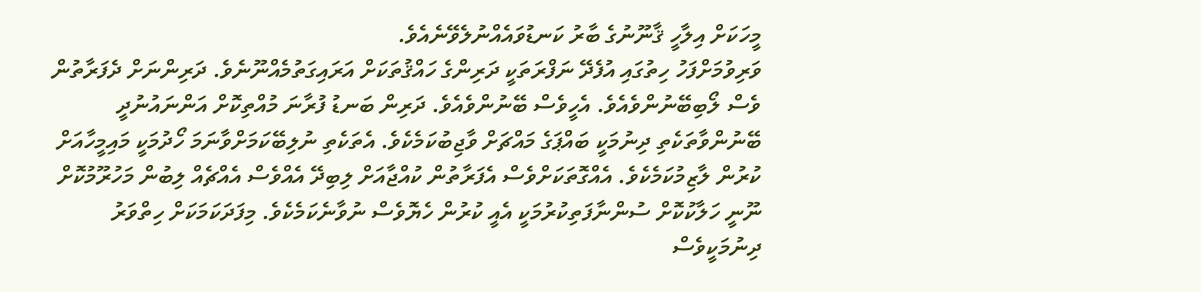މީހަކަށް އިލާހީ ޤާނޫނުގެ ބާރު ކަނޑުވައެއްނުލެވޭނެއެވެ.
ވަރިވުމަށްފަހު ހިތުގައި އުފެދޭ ނަފްރަތަކީ ދަރިންގެ ހައްޤުތަކަށް އަރައިގަތުމެއްނޫނެވެ. ދަރިންނަށް ދެފަރާތުން ވެސް ލޯބިބޭނުންވެއެވެ. އެހީވެސް ބޭނުންވެއެވެ. ދަރިން ބަނޑު ފުރާނަ މުއްތިކޮށް އަންނައުނުދީ ބޭނުންވާތަކެތި ދިނުމަކީ ބައްޕަގެ މައްޗަށް ވާޖިބުކަމެކެވެ. އެތަކެތި ނުލިބޭކަމަށްވާނަމަ ހޯދުމަކީ މައިމީހާއަށް ކުރުން ލާޒިމުކަމެކެވެ. އެއްގޮތަކަށްވެސް އެފަރާތުން ކުއްޖާއަށް ލިބިދޭ އެއްވެސް އެއްޗެއް ލިބުން މަހުރޫމުކޮށް ނޫނީ ހަލާކުކޮށް ސުންނާފަތިކުރުމަކީ އެއީ ކުރުން ހެޔޮވެސް ނުވާނެކަމެކެވެ. މިފަދަކަމަކަށް ހިތްވަރު ދިނުމަކީވެސް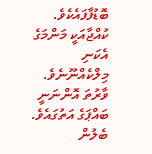ބޮޑުފާފައެކެވެ. ކުއްޖާއަކީ މަންމަގެ އެކަނި މިލްކެއްނޫނެވެ. ވާރުތަ އޮންނަނީ ބައްޕަގެ އަތުގައެވެ. ބެލުން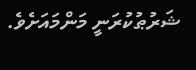ޝަރުޠުކުރަނީ މަންމައަށެވެ.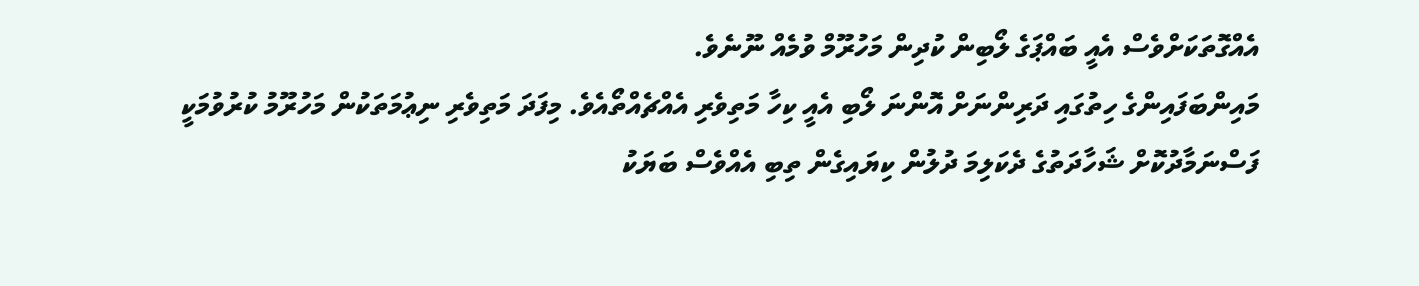އެއްގޮތަކަށްވެސް އެއީ ބައްޕަގެ ލޯބިން ކުދިން މަހުރޫމް ވުމެއް ނޫނެވެ.
މައިންބަފައިންގެ ހިތުގައި ދަރިންނަށް އޮންނަ ލޯބި އެއީ ކިހާ މަތިވެރި އެއްޗެއްތޯއެވެ. މިފަދަ މަތިވެރި ނިޢުމަތަކުން މަހުރޫމު ކުރުވުމަކީ ފަސްނަމާދުކޮށް ޝަހާދަތުގެ ދެކަލިމަ ދުލުން ކިޔައިގެން ތިބި އެއްވެސް ބަޔަކު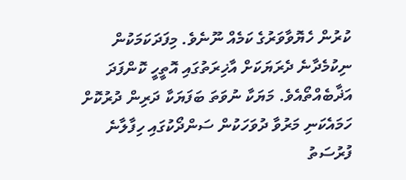ކުރުން ހެޔޮވާވަރުގެ ކަމެއް ނޫނެވެ. މިފަދަކަމަކުން ނިކުމެދާނެ ދެރަޔަކަށް އާޚިރަތުގައި އޮތީހީ ކޮންފަދަ އަޛާބެއްތޯއެވެ. މަޔަކާ ނުވަތަ ބަފަޔަކާ ދަރިން ދުރުކޮށް ހަމައެކަނި މަރުވާ ދުވަހަކުން ސަންދޯކުގައި ހިފާލާނެ ފުރުސަތު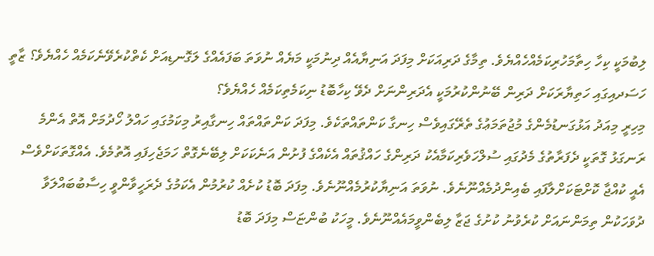ލިބުމަކީ ކިހާ ހިތާމަހުރިކަމެއްހެއްޔެވެ. ތިމާގެ ދަރިއަކަށް މިފަދަ އަނިޔާއެއް ދިނުމަކީ މަޔެއް ނުވަތަ ބަފައެއްގެ ލަގޮނޑިއަށް ކެތްކުރެވޭނެކަމެއް ހެއްޔެވެ؟ ޒާތީ ހަސަދއިގައި ހަތިޔާރަކަށް ދަރިން ބޭނުންކުރުމަކީ އެދަރިންނަށް ދެވޭ ކިހާބޮޑު ނިކަމެތިކަމެއް ހެއްޔެވެ؟
މިހިރީ މިއަދު އަޅުގަނޑުމެންގެ މުޖުތަމަޢުގެ ތެރޭގައިވެސް ހިނގާ ކަންތައްތަކެވެ. މިފަދަ ކަންތައްތައް ހިނގާއިރު މިކަމުގައި ހައްލު ހޯދުމަށް އޮތް އެންމެ ރަނގަޅު ގޮތަކީ ދެފަރާތުގެ މެދުގައި ސުލްހަވެރިކަމާއެކު ދަރިންގެ ހައްޤުތައް އެކެއްގެ ފުށުން އަނެކަކަށް ލިބޭނެގޮތް ހަމަޖެހިފައި އޮތުމެވެ. އެއްގޮތަކަށްވެސް އެއީ ކުއްޖާ ކޮށްޓަކަށްލާފައި ބެއިންދުމެއްނޫނެވެ. ނުވަތަ އަނިޔާކުރުމެއްނޫނެވެ. މިފަދަ ބޮޑު ކުށެއް ކުރުމުން އެކަމުގެ ދެރަހީވާންވީ ހިސާބުބައްލަވާ ދުވަހަކުން ތިމަންނައަށް ކުރެވުނު ކުށުގެ ޖަޒާ ލިބެންވީމައެއްނޫނެވެ. މީހަކު ބުންޏަސް މިފަދަ ބޮޑު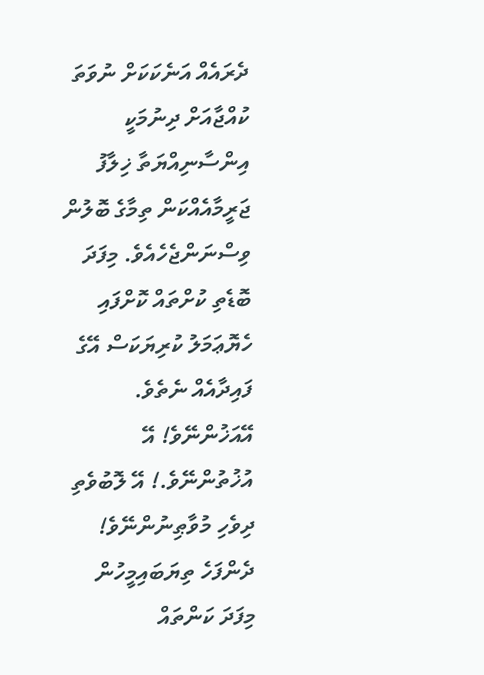ދެރައެއް އަނެކަކަށް ނުވަތަ ކުއްޖާއަށް ދިނުމަކީ އިންސާނިއްޔަތާ ޚިލާފު ޖަރީމާއެއްކަން ތިމާގެ ބޮލުން ވިސްނަންޖެހެއެވެ. މިފަދަ ބޮޑެތި ކުށްތައް ކޮށްފައި ހެޔޮޢަމަލު ކުރިޔަކަސް އޭގެ ފައިދާއެއް ނެތެވެ. އޭއަޚުންނޭވެ! އޭ އުޚުތުންނޭވެ.! އޭ ލޮބުވެތި ދިވެހި މުވާޠިނުންނޭވެ! ދެންފަހެ ތިޔަބައިމީހުން މިފަދަ ކަންތައް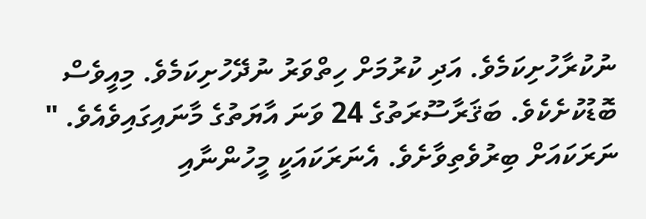ނުކުރާހުށިކަމެވެ. އަދި ކުރުމަށް ހިތްވަރު ނުދޭހުށިކަމެވެ. މިއީވެސް ބޮޑުކުށެކެވެ. ބަޤަރާސޫރަތުގެ 24 ވަނަ އާޔަތުގެ މާނައިގައިވެއެވެ. " ނަރަކައަށް ބިރުވެތިވާށެވެ. އެނަރަކައަކީ މީހުންނާއި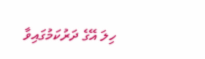ހިލަ އޭގެ ދަރުކަމުގައިވާ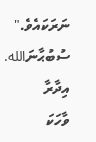ނަރަކައެވެ." ސުބުޙާނަالله.
އިދާރާ
ވާހަކަ